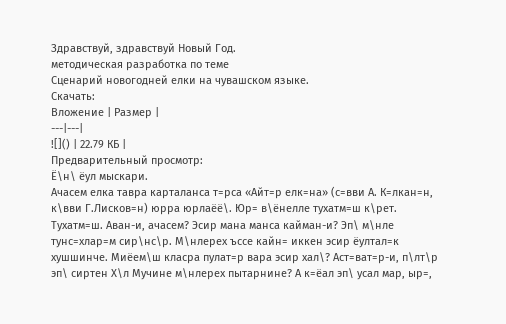Здравствуй, здравствуй Новый Год.
методическая разработка по теме
Сценарий новогодней елки на чувашском языке.
Скачать:
Вложение | Размер |
---|---|
![]() | 22.79 КБ |
Предварительный просмотр:
Ё\н\ ёул мыскари.
Ачасем елка тавра карталанса т=рса «Айт=р елк=на» (с=вви А. К=лкан=н, к\вви Г.Лисков=н) юрра юрлаёё\. Юр= в\ёнелле тухатм=ш к\рет.
Тухатм=ш. Аван-и, ачасем? Эсир мана манса кайман-и? Эп\ м\нле тунс=хлар=м сир\нс\р. М\нлерех ъссе кайн= иккен эсир ёултал=к хушшинче. Миёем\ш класра пулат=р вара эсир хал\? Аст=ват=р-и, п\лт\р эп\ сиртен Х\л Мучине м\нлерех пытарнине? А к=ёал эп\ усал мар, ыр=,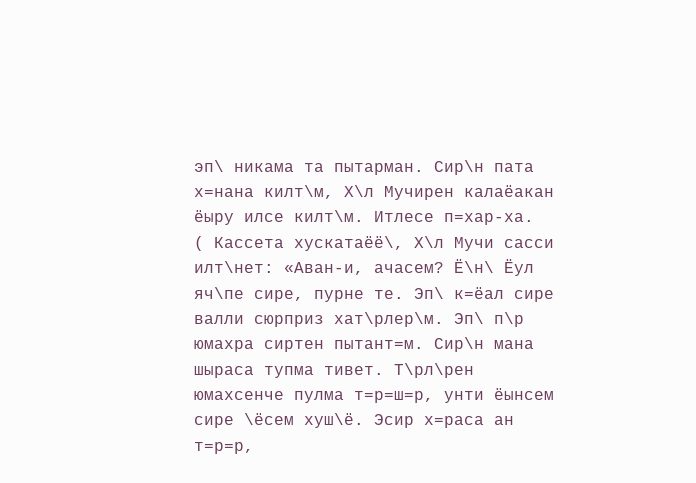эп\ никама та пытарман. Сир\н пата х=нана килт\м, Х\л Мучирен калаёакан ёыру илсе килт\м. Итлесе п=хар-ха.
( Кассета хускатаёё\, Х\л Мучи сасси илт\нет: «Аван-и, ачасем? Ё\н\ Ёул яч\пе сире, пурне те. Эп\ к=ёал сире валли сюрприз хат\рлер\м. Эп\ п\р юмахра сиртен пытант=м. Сир\н мана шыраса тупма тивет. Т\рл\рен юмахсенче пулма т=р=ш=р, унти ёынсем сире \ёсем хуш\ё. Эсир х=раса ан т=р=р,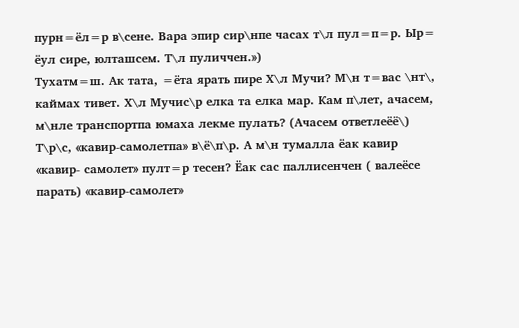пурн=ёл=р в\сене. Вара эпир сир\нпе часах т\л пул=п=р. Ыр= ёул сире, юлташсем. Т\л пуличчен.»)
Тухатм=ш. Ак тата, =ёта ярать пире Х\л Мучи? М\н т=вас \нт\, каймах тивет. Х\л Мучис\р елка та елка мар. Кам п\лет, ачасем, м\нле транспортпа юмаха лекме пулать? (Ачасем ответлеёё\)
Т\р\с, «кавир-самолетпа» в\ё\п\р. А м\н тумалла ёак кавир «кавир- самолет» пулт=р тесен? Ёак сас паллисенчен ( валеёсе парать) «кавир-самолет»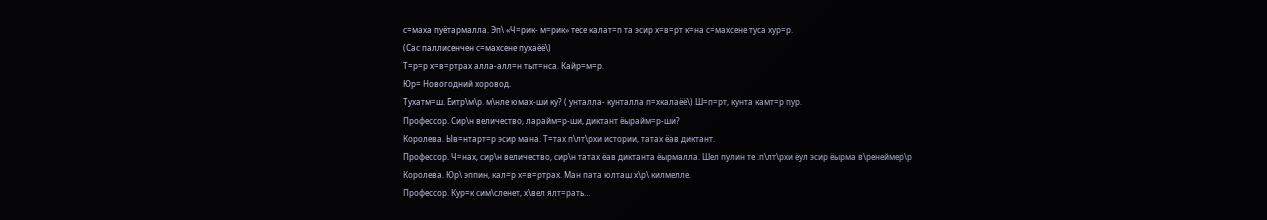с=маха пуётармалла. Эп\ «Ч=рик- м=рик» тесе калат=п та эсир х=в=рт к=на с=махсене туса хур=р.
(Сас паллисенчен с=махсене пухаёё\)
Т=р=р х=в=ртрах алла-алл=н тыт=нса. Кайр=м=р.
Юр= Новогодний хоровод.
Тухатм=ш. Ёитр\м\р. м\нле юмах-ши ку? ( унталла- кунталла п=хкалаёё\) Ш=п=рт, кунта камт=р пур.
Профессор. Сир\н величество, ларайм=р-ши, диктант ёырайм=р-ши?
Королева. Ыв=нтарт=р эсир мана. Т=тах п\лт\рхи истории, татах ёав диктант.
Профессор. Ч=нах, сир\н величество, сир\н татах ёав диктанта ёырмалла. Шел пулин те .п\лт\рхи ёул эсир ёырма в\ренеймер\р
Королева. Юр\ эппин, кал=р х=в=ртрах. Ман пата юлташ х\р\ килмелле.
Профессор. Кур=к сим\сленет, х\вел ялт=рать…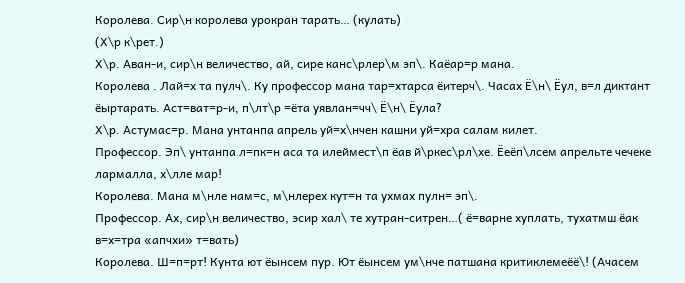Королева. Сир\н королева урокран тарать… (кулать)
(Х\р к\рет.)
Х\р. Аван-и, сир\н величество, ай, сире канс\рлер\м эп\. Каёар=р мана.
Королева . Лай=х та пулч\. Ку профессор мана тар=хтарса ёитерч\. Часах Ё\н\ Ёул, в=л диктант ёыртарать. Аст=ват=р-и, п\лт\р =ёта уявлан=чч\ Ё\н\ Ёула?
Х\р. Астумас=р. Мана унтанпа апрель уй=х\нчен кашни уй=хра салам килет.
Профессор. Эп\ унтанпа л=пк=н аса та илеймест\п ёав й\ркес\рл\хе. Ёеёп\лсем апрельте чечеке лармалла, х\лле мар!
Королева. Мана м\нле нам=с, м\нлерех кут=н та ухмах пулн= эп\.
Профессор. Ах, сир\н величество, эсир хал\ те хутран-ситрен…( ё=варне хуплать, тухатмш ёак в=х=тра «апчхи» т=вать)
Королева. Ш=п=рт! Кунта ют ёынсем пур. Ют ёынсем ум\нче патшана критиклемеёё\! (Ачасем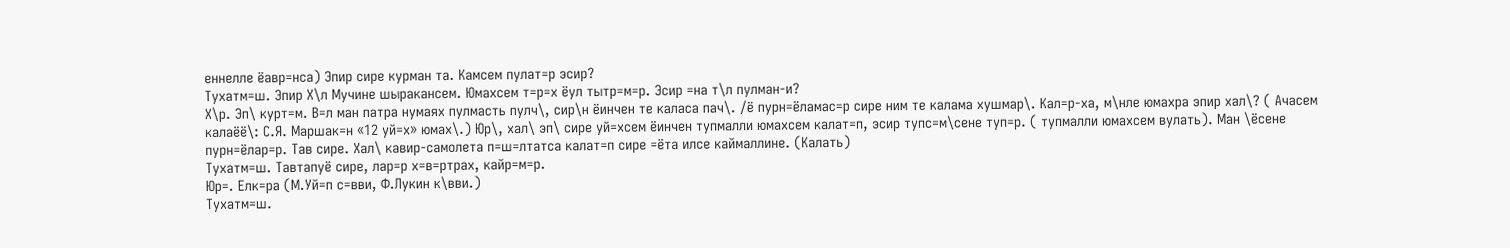еннелле ёавр=нса) Эпир сире курман та. Камсем пулат=р эсир?
Тухатм=ш. Эпир Х\л Мучине шыракансем. Юмахсем т=р=х ёул тытр=м=р. Эсир =на т\л пулман-и?
Х\р. Эп\ курт=м. В=л ман патра нумаях пулмасть пулч\, сир\н ёинчен те каласа пач\. /ё пурн=ёламас=р сире ним те калама хушмар\. Кал=р-ха, м\нле юмахра эпир хал\? ( Ачасем калаёё\: С.Я. Маршак=н «12 уй=х» юмах\.) Юр\, хал\ эп\ сире уй=хсем ёинчен тупмалли юмахсем калат=п, эсир тупс=м\сене туп=р. ( тупмалли юмахсем вулать). Ман \ёсене пурн=ёлар=р. Тав сире. Хал\ кавир-самолета п=ш=лтатса калат=п сире =ёта илсе каймаллине. (Калать)
Тухатм=ш. Тавтапуё сире, лар=р х=в=ртрах, кайр=м=р.
Юр=. Елк=ра (М.Уй=п с=вви, Ф.Лукин к\вви.)
Тухатм=ш.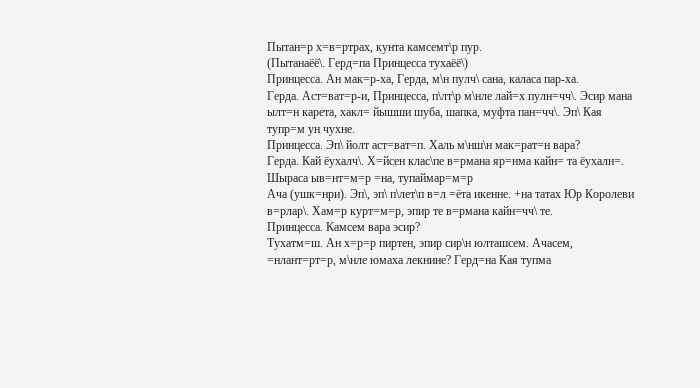Пытан=р х=в=ртрах, кунта камсемт\р пур.
(Пытанаёё\. Герд=па Принцесса тухаёё\)
Принцесса. Ан мак=р-ха, Герда, м\н пулч\ сана, каласа пар-ха.
Герда. Аст=ват=р-и, Принцесса, п\лт\р м\нле лай=х пулн=чч\. Эсир мана ылт=н карета, хакл= йышши шуба, шапка, муфта пан=чч\. Эп\ Кая тупр=м ун чухне.
Принцесса. Эп\ йолт аст=ват=п. Халь м\нш\н мак=рат=н вара?
Герда. Кай ёухалч\. Х=йсен клас\пе в=рмана яр=нма кайн= та ёухалн=. Шыраса ыв=нт=м=р =на, тупаймар=м=р
Ача (ушк=нри). Эп\, эп\ п\лет\п в=л =ёта икенне. +на татах Юр Королеви в=рлар\. Хам=р курт=м=р, эпир те в=рмана кайн=чч\ те.
Принцесса. Камсем вара эсир?
Тухатм=ш. Ан х=р=р пиртен, эпир сир\н юлташсем. Ачасем, =нлант=рт=р, м\нле юмаха лекнине? Герд=на Кая тупма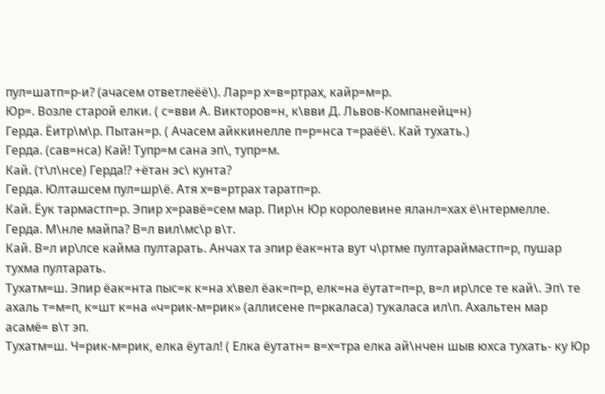пул=шатп=р-и? (ачасем ответлеёё\). Лар=р х=в=ртрах, кайр=м=р.
Юр=. Возле старой елки. ( с=вви А. Викторов=н, к\вви Д. Львов-Компанейц=н)
Герда. Ёитр\м\р. Пытан=р. ( Ачасем айккинелле п=р=нса т=раёё\. Кай тухать.)
Герда. (сав=нса) Кай! Тупр=м сана эп\, тупр=м.
Кай. (т\л\нсе) Герда!? +ётан эс\ кунта?
Герда. Юлташсем пул=шр\ё. Атя х=в=ртрах таратп=р.
Кай. Ёук тармастп=р. Эпир х=равё=сем мар. Пир\н Юр королевине яланл=хах ё\нтермелле.
Герда. М\нле майпа? В=л вил\мс\р в\т.
Кай. В=л ир\лсе кайма пултарать. Анчах та эпир ёак=нта вут ч\ртме пултараймастп=р, пушар тухма пултарать.
Тухатм=ш. Эпир ёак=нта пыс=к к=на х\вел ёак=п=р, елк=на ёутат=п=р, в=л ир\лсе те кай\. Эп\ те ахаль т=м=п, к=шт к=на «ч=рик-м=рик» (аллисене п=ркаласа) тукаласа ил\п. Ахальтен мар асамё= в\т эп.
Тухатм=ш. Ч=рик-м=рик, елка ёутал! ( Елка ёутатн= в=х=тра елка ай\нчен шыв юхса тухать- ку Юр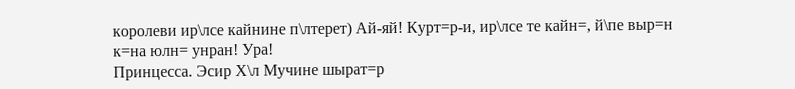королеви ир\лсе кайнине п\лтерет) Ай-яй! Курт=р-и, ир\лсе те кайн=, й\пе выр=н к=на юлн= унран! Ура!
Принцесса. Эсир Х\л Мучине шырат=р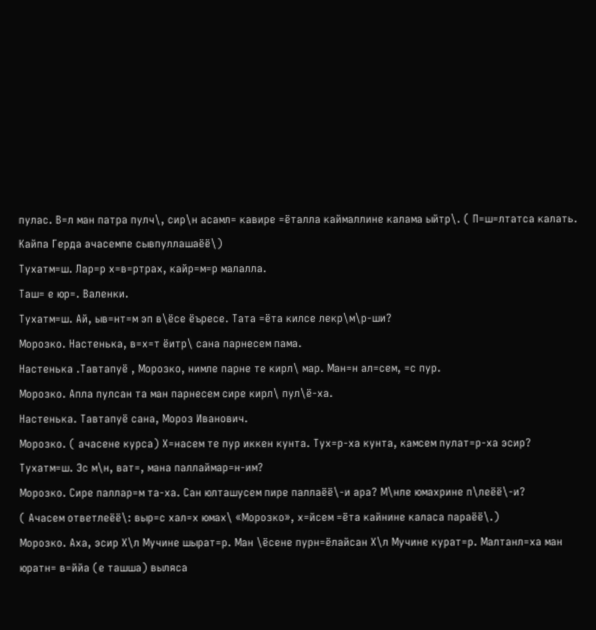пулас. В=л ман патра пулч\, сир\н асамл= кавире =ёталла каймаллине калама ыйтр\. ( П=ш=лтатса калать. Кайпа Герда ачасемпе сывпуллашаёё\)
Тухатм=ш. Лар=р х=в=ртрах, кайр=м=р малалла.
Таш= е юр=. Валенки.
Тухатм=ш. Ай, ыв=нт=м эп в\ёсе ёъресе. Тата =ёта килсе лекр\м\р-ши?
Морозко. Настенька, в=х=т ёитр\ сана парнесем пама.
Настенька .Тавтапуё , Морозко, нимле парне те кирл\ мар. Ман=н ал=сем, =с пур.
Морозко. Апла пулсан та ман парнесем сире кирл\ пул\ё-ха.
Настенька. Тавтапуё сана, Мороз Иванович.
Морозко. ( ачасене курса) Х=насем те пур иккен кунта. Тух=р-ха кунта, камсем пулат=р-ха эсир?
Тухатм=ш. Эс м\н, ват=, мана паллаймар=н-им?
Морозко. Сире паллар=м та-ха. Сан юлташусем пире паллаёё\-и ара? М\нле юмахрине п\леёё\-и?
( Ачасем ответлеёё\: выр=с хал=х юмах\ «Морозко», х=йсем =ёта кайнине каласа параёё\.)
Морозко. Аха, эсир Х\л Мучине шырат=р. Ман \ёсене пурн=ёлайсан Х\л Мучине курат=р. Малтанл=ха ман юратн= в=ййа (е ташша) выляса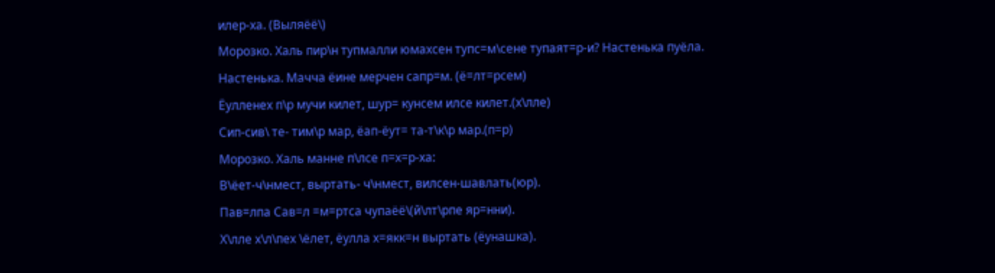илер-ха. (Выляёё\)
Морозко. Халь пир\н тупмалли юмахсен тупс=м\сене тупаят=р-и? Настенька пуёла.
Настенька. Мачча ёине мерчен сапр=м. (ё=лт=рсем)
Ёулленех п\р мучи килет, шур= кунсем илсе килет.(х\лле)
Сип-сив\ те- тим\р мар, ёап-ёут= та-т\к\р мар.(п=р)
Морозко. Халь манне п\лсе п=х=р-ха:
В\ёет-ч\нмест, выртать- ч\нмест, вилсен-шавлать(юр).
Пав=лпа Сав=л =м=ртса чупаёё\(й\лт\рпе яр=нни).
Х\лле х\л\пех \ёлет, ёулла х=якк=н выртать (ёунашка).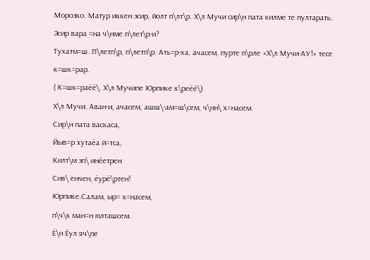Морозко. Матур иккен эсир, йолт п\лт\р. Х\л Мучи сир\н пата килме те пултарать. Эсир вара =на ч\нме п\лет\р-и?
Тухатм=ш. П\летп\р, п\летп\р. Ать=р-ха, ачасем, пурте п\рле «Х\л Мучи-АУ!» тесе к=шк=рар.
( К=шк=раёё\. Х\л Мучипе Юрпике к\реёё\)
Х\л Мучи. Аван-и, ачасем, ашш\-ам=ш\сем, ч\нн\ х=насем.
Сир\н пата васкаса,
Йыв=р хутаёа й=тса,
Килт\м эп\ инёетрен
Сив\ енчен, ёурё\ртен!
Юрпике.Салам, ыр= х=насем,
п\ч\к ман=н юлташсем.
Ё\н Ёул яч\пе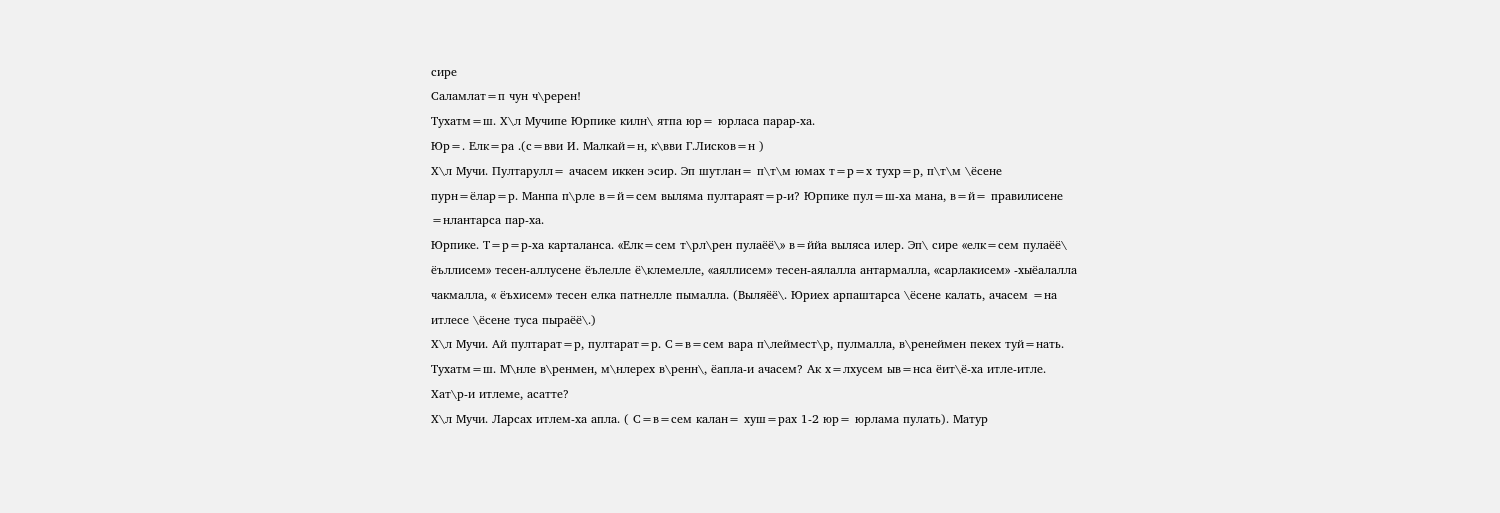сире
Саламлат=п чун ч\ререн!
Тухатм=ш. Х\л Мучипе Юрпике килн\ ятпа юр= юрласа парар-ха.
Юр=. Елк=ра .(с=вви И. Малкай=н, к\вви Г.Лисков=н )
Х\л Мучи. Пултарулл= ачасем иккен эсир. Эп шутлан= п\т\м юмах т=р=х тухр=р, п\т\м \ёсене пурн=ёлар=р. Манпа п\рле в=й=сем выляма пултараят=р-и? Юрпике пул=ш-ха мана, в=й= правилисене =нлантарса пар-ха.
Юрпике. Т=р=р-ха карталанса. «Елк=сем т\рл\рен пулаёё\» в=ййа выляса илер. Эп\ сире «елк=сем пулаёё\ ёъллисем» тесен-аллусене ёълелле ё\клемелле, «аяллисем» тесен-аялалла антармалла, «сарлакисем» -хыёалалла чакмалла, « ёъхисем» тесен елка патнелле пымалла. (Выляёё\. Юриех арпаштарса \ёсене калать, ачасем =на итлесе \ёсене туса пыраёё\.)
Х\л Мучи. Ай пултарат=р, пултарат=р. С=в=сем вара п\леймест\р, пулмалла, в\ренеймен пекех туй=нать.
Тухатм=ш. М\нле в\ренмен, м\нлерех в\ренн\, ёапла-и ачасем? Ак х=лхусем ыв=нса ёит\ё-ха итле-итле. Хат\р-и итлеме, асатте?
Х\л Мучи. Ларсах итлем-ха апла. ( С=в=сем калан= хуш=рах 1-2 юр= юрлама пулать). Матур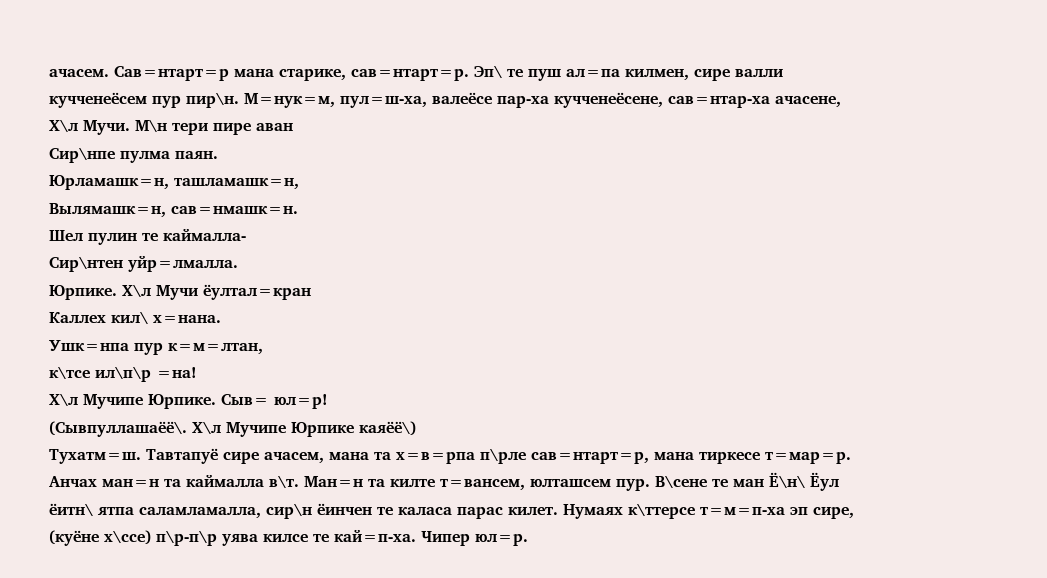ачасем. Сав=нтарт=р мана старике, сав=нтарт=р. Эп\ те пуш ал=па килмен, сире валли кучченеёсем пур пир\н. М=нук=м, пул=ш-ха, валеёсе пар-ха кучченеёсене, сав=нтар-ха ачасене,
Х\л Мучи. М\н тери пире аван
Сир\нпе пулма паян.
Юрламашк=н, ташламашк=н,
Вылямашк=н, сав=нмашк=н.
Шел пулин те каймалла-
Сир\нтен уйр=лмалла.
Юрпике. Х\л Мучи ёултал=кран
Каллех кил\ х=нана.
Ушк=нпа пур к=м=лтан,
к\тсе ил\п\р =на!
Х\л Мучипе Юрпике. Сыв= юл=р!
(Сывпуллашаёё\. Х\л Мучипе Юрпике каяёё\)
Тухатм=ш. Тавтапуё сире ачасем, мана та х=в=рпа п\рле сав=нтарт=р, мана тиркесе т=мар=р. Анчах ман=н та каймалла в\т. Ман=н та килте т=вансем, юлташсем пур. В\сене те ман Ё\н\ Ёул ёитн\ ятпа саламламалла, сир\н ёинчен те каласа парас килет. Нумаях к\ттерсе т=м=п-ха эп сире, (куёне х\ссе) п\р-п\р уява килсе те кай=п-ха. Чипер юл=р.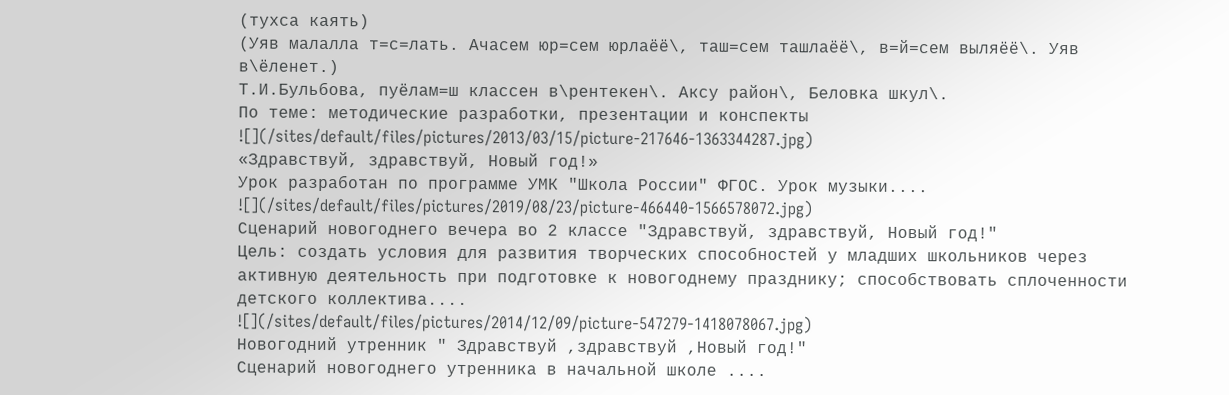(тухса каять)
(Уяв малалла т=с=лать. Ачасем юр=сем юрлаёё\, таш=сем ташлаёё\, в=й=сем выляёё\. Уяв в\ёленет.)
Т.И.Бульбова, пуёлам=ш классен в\рентекен\. Аксу район\, Беловка шкул\.
По теме: методические разработки, презентации и конспекты
![](/sites/default/files/pictures/2013/03/15/picture-217646-1363344287.jpg)
«Здравствуй, здравствуй, Новый год!»
Урок разработан по программе УМК "Школа России" ФГОС. Урок музыки....
![](/sites/default/files/pictures/2019/08/23/picture-466440-1566578072.jpg)
Сценарий новогоднего вечера во 2 классе "Здравствуй, здравствуй, Новый год!"
Цель: создать условия для развития творческих способностей у младших школьников через активную деятельность при подготовке к новогоднему празднику; способствовать сплоченности детского коллектива....
![](/sites/default/files/pictures/2014/12/09/picture-547279-1418078067.jpg)
Новогодний утренник " Здравствуй ,здравствуй ,Новый год!"
Сценарий новогоднего утренника в начальной школе ....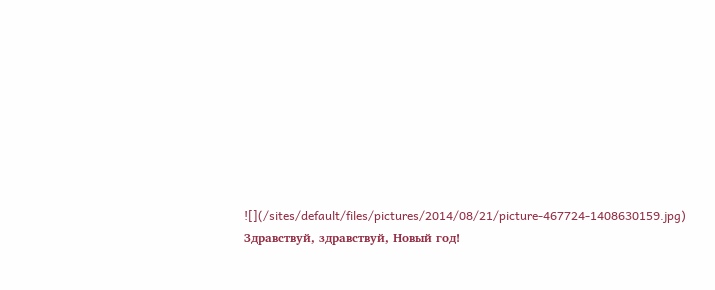![](/sites/default/files/pictures/2014/08/21/picture-467724-1408630159.jpg)
Здравствуй, здравствуй, Новый год!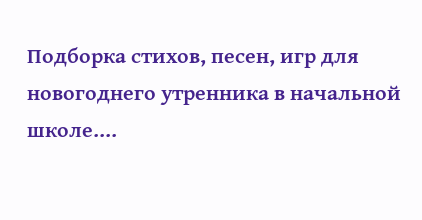Подборка стихов, песен, игр для новогоднего утренника в начальной школе....